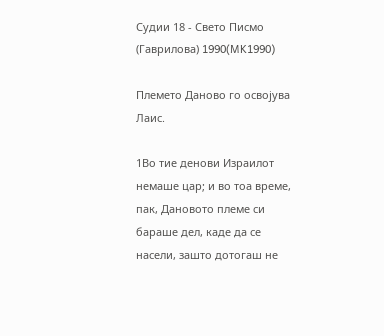Судии 18 - Свето Писмо (Гаврилова) 1990(MK1990)

Племето Даново го освојува Лаис.

1Во тие денови Израилот немаше цар; и во тоа време, пак, Дановото племе си бараше дел, каде да се насели, зашто дотогаш не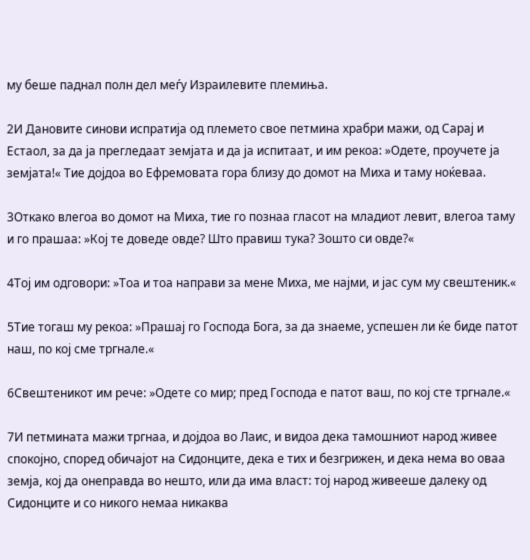му беше паднал полн дел меѓу Израилевите племиња.

2И Дановите синови испратија од племето свое петмина храбри мажи, од Сарај и Естаол, за да ја прегледаат земјата и да ја испитаат, и им рекоа: »Одете, проучете ја земјата!« Тие дојдоа во Ефремовата гора близу до домот на Миха и таму ноќеваа.

3Откако влегоа во домот на Миха, тие го познаа гласот на младиот левит, влегоа таму и го прашаа: »Кој те доведе овде? Што правиш тука? Зошто си овде?«

4Тој им одговори: »Тоа и тоа направи за мене Миха, ме најми, и јас сум му свештеник.«

5Тие тогаш му рекоа: »Прашај го Господа Бога, за да знаеме, успешен ли ќе биде патот наш, по кој сме тргнале.«

6Свештеникот им рече: »Одете со мир; пред Господа е патот ваш, по кој сте тргнале.«

7И петмината мажи тргнаа, и дојдоа во Лаис, и видоа дека тамошниот народ живее спокојно, според обичајот на Сидонците, дека е тих и безгрижен, и дека нема во оваа земја, кој да онеправда во нешто, или да има власт: тој народ живееше далеку од Сидонците и со никого немаа никаква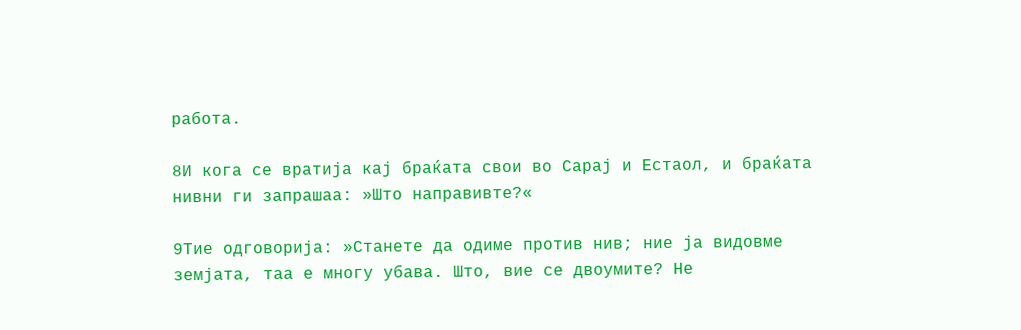работа.

8И кога се вратија кај браќата свои во Сарај и Естаол, и браќата нивни ги запрашаа: »Што направивте?«

9Тие одговорија: »Станете да одиме против нив; ние ја видовме земјата, таа е многу убава. Што, вие се двоумите? Не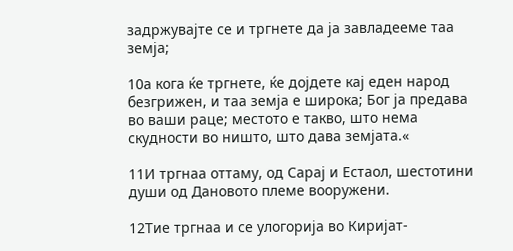задржувајте се и тргнете да ја завладееме таа земја;

10а кога ќе тргнете, ќе дојдете кај еден народ безгрижен, и таа земја е широка; Бог ја предава во ваши раце; местото е такво, што нема скудности во ништо, што дава земјата.«

11И тргнаа оттаму, од Сарај и Естаол, шестотини души од Дановото племе вооружени.

12Тие тргнаа и се улогорија во Киријат-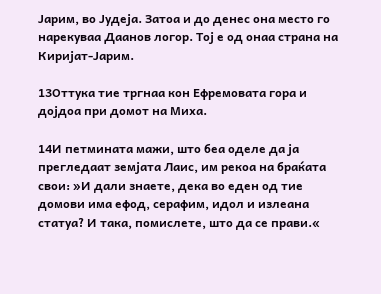Јарим, во Јудеја. Затоа и до денес она место го нарекуваа Даанов логор. Тој е од онаа страна на Киријат-Јарим.

13Оттука тие тргнаа кон Ефремовата гора и дојдоа при домот на Миха.

14И петмината мажи, што беа оделе да ја прегледаат земјата Лаис, им рекоа на браќата свои: »И дали знаете, дека во еден од тие домови има ефод, серафим, идол и излеана статуа? И така, помислете, што да се прави.«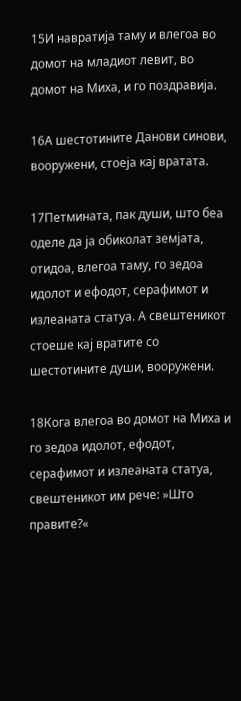15И навратија таму и влегоа во домот на младиот левит, во домот на Миха, и го поздравија.

16А шестотините Данови синови, вооружени, стоеја кај вратата.

17Петмината, пак души, што беа оделе да ја обиколат земјата, отидоа, влегоа таму, го зедоа идолот и ефодот, серафимот и излеаната статуа. А свештеникот стоеше кај вратите со шестотините души, вооружени.

18Кога влегоа во домот на Миха и го зедоа идолот, ефодот, серафимот и излеаната статуа, свештеникот им рече: »Што правите?«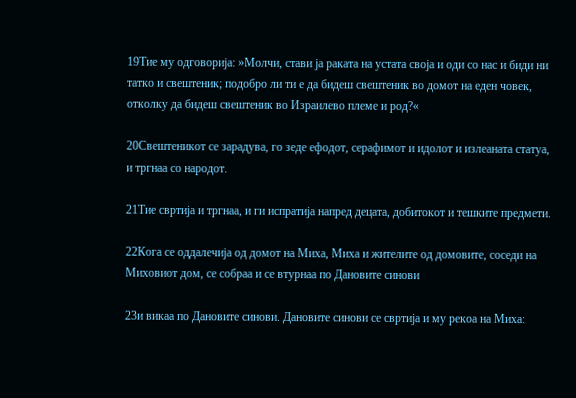19Тие му одговорија: »Молчи, стави ја раката на устата своја и оди со нас и биди ни татко и свештеник; подобро ли ти е да бидеш свештеник во домот на еден човек, отколку да бидеш свештеник во Израилево племе и род?«

20Свештеникот се зарадува, го зеде ефодот, серафимот и идолот и излеаната статуа, и тргнаа со народот.

21Тие свртија и тргнаа, и ги испратија напред децата, добитокот и тешките предмети.

22Кога се оддалечија од домот на Миха, Миха и жителите од домовите, соседи на Миховиот дом, се собраа и се втурнаа по Дановите синови

23и викаа по Дановите синови. Дановите синови се свртија и му рекоа на Миха: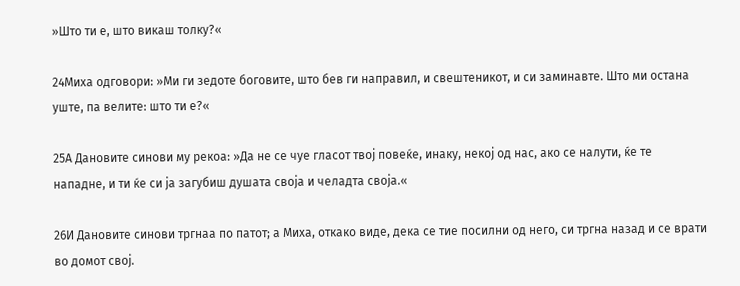»Што ти е, што викаш толку?«

24Миха одговори: »Ми ги зедоте боговите, што бев ги направил, и свештеникот, и си заминавте. Што ми остана уште, па велите: што ти е?«

25А Дановите синови му рекоа: »Да не се чуе гласот твој повеќе, инаку, некој од нас, ако се налути, ќе те нападне, и ти ќе си ја загубиш душата своја и челадта своја.«

26И Дановите синови тргнаа по патот; а Миха, откако виде, дека се тие посилни од него, си тргна назад и се врати во домот свој.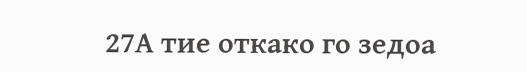27А тие откако го зедоа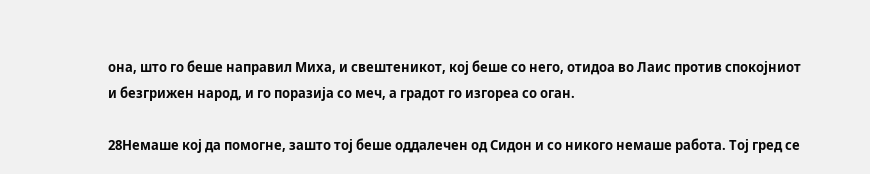она, што го беше направил Миха, и свештеникот, кој беше со него, отидоа во Лаис против спокојниот и безгрижен народ, и го поразија со меч, а градот го изгореа со оган.

28Немаше кој да помогне, зашто тој беше оддалечен од Сидон и со никого немаше работа. Тој гред се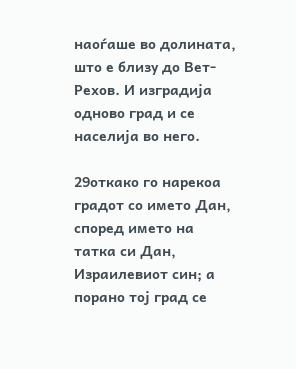наоѓаше во долината, што е близу до Вет-Рехов. И изградија одново град и се населија во него.

29откако го нарекоа градот со името Дан, според името на татка си Дан, Израилевиот син; а порано тој град се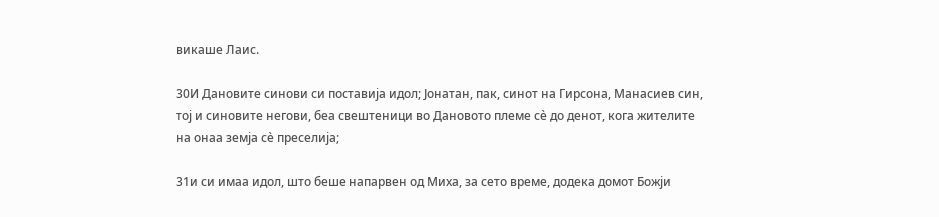викаше Лаис.

30И Дановите синови си поставија идол; Јонатан, пак, синот на Гирсона, Манасиев син, тој и синовите негови, беа свештеници во Дановото племе сѐ до денот, кога жителите на онаа земја сѐ преселија;

31и си имаа идол, што беше напарвен од Миха, за сето време, додека домот Божји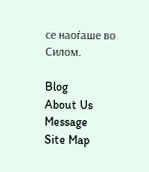се наоѓаше во Силом.

Blog
About Us
Message
Site Map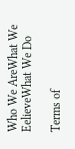Who We AreWhat We EelieveWhat We Do

Terms of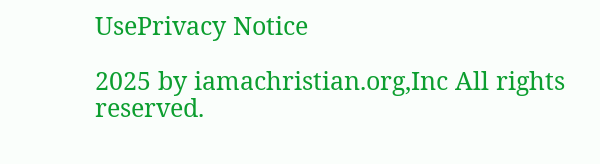UsePrivacy Notice

2025 by iamachristian.org,Inc All rights reserved.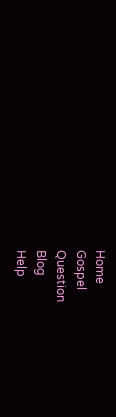Home
Gospel
Question
Blog
Help